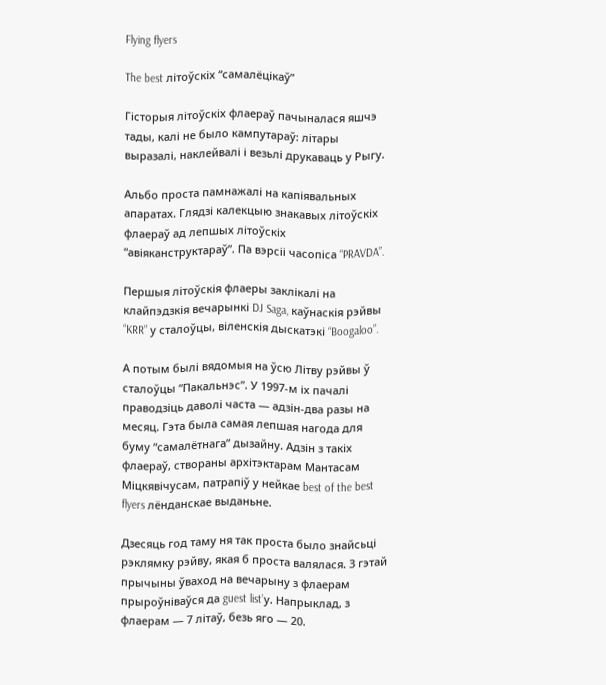Flying flyers

The best літоўскіх “самалёцікаў”

Гісторыя літоўскіх флаераў пачыналася яшчэ тады, калі не было кампутараў: літары выразалі, наклейвалі і везьлі друкаваць у Рыгу.

Альбо проста памнажалі на капіявальных апаратах. Глядзі калекцыю знакавых літоўскіх флаераў ад лепшых літоўскіх “авіяканструктараў”. Па вэрсіі часопіса “PRAVDA”.

Першыя літоўскія флаеры заклікалі на клайпэдзкія вечарынкі DJ Saga, каўнаскія рэйвы “KRR” у сталоўцы, віленскія дыскатэкі “Boogaloo”.

А потым былі вядомыя на ўсю Літву рэйвы ў сталоўцы “Пакальнэс”. У 1997-м іх пачалі праводзіць даволі часта — адзін-два разы на месяц. Гэта была самая лепшая нагода для буму “самалётнага” дызайну. Адзін з такіх флаераў, створаны архітэктарам Мантасам Міцкявічусам, патрапіў у нейкае best of the best flyers лёнданскае выданьне.

Дзесяць год таму ня так проста было знайсьці рэклямку рэйву, якая б проста валялася. З гэтай прычыны ўваход на вечарыну з флаерам прыроўніваўся да guest list’у. Напрыклад, з флаерам — 7 літаў, безь яго — 20.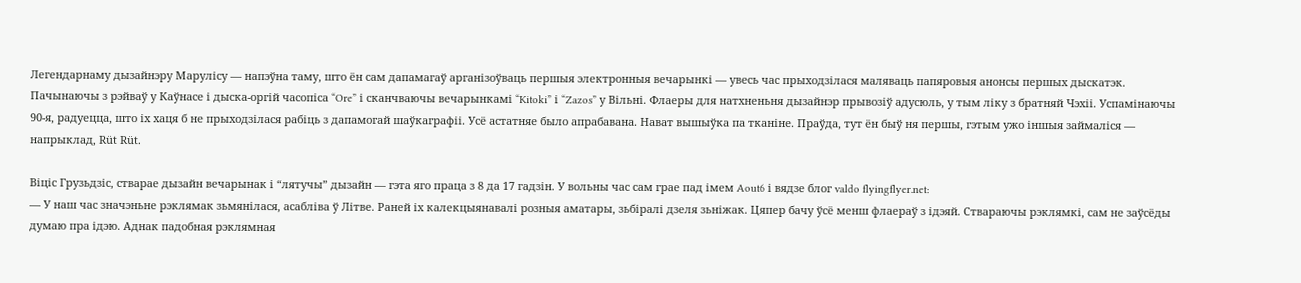Легендарнаму дызайнэру Марулісу — напэўна таму, што ён сам дапамагаў арганізоўваць першыя электронныя вечарынкі — увесь час прыходзілася маляваць папяровыя анонсы першых дыскатэк. Пачынаючы з рэйваў у Каўнасе і дыска-оргій часопіса “Ore” і сканчваючы вечарынкамі “Kitoki” і “Zazos” у Вільні. Флаеры для натхненьня дызайнэр прывозіў адусюль, у тым ліку з братняй Чэхіі. Успамінаючы 90-я, радуецца, што іх хаця б не прыходзілася рабіць з дапамогай шаўкаграфіі. Усё астатняе было апрабавана. Нават вышыўка па тканіне. Праўда, тут ён быў ня першы, гэтым ужо іншыя займаліся — напрыклад, Rüt Rüt.

Віціс Грузьдзіс, стварае дызайн вечарынак і “лятучы” дызайн — гэта яго праца з 8 да 17 гадзін. У вольны час сам грае пад імем Aout6 і вядзе блог valdo flyingflyer.net:
— У наш час значэньне рэклямак зьмянілася, асабліва ў Літве. Раней іх калекцыянавалі розныя аматары, зьбіралі дзеля зьніжак. Цяпер бачу ўсё менш флаераў з ідэяй. Ствараючы рэклямкі, сам не заўсёды думаю пра ідэю. Аднак падобная рэклямная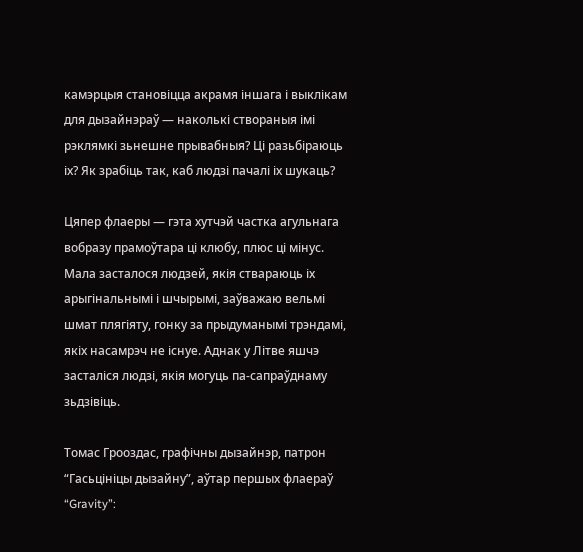камэрцыя становіцца акрамя іншага і выклікам для дызайнэраў — наколькі створаныя імі рэклямкі зьнешне прывабныя? Ці разьбіраюць іх? Як зрабіць так, каб людзі пачалі іх шукаць?

Цяпер флаеры — гэта хутчэй частка агульнага вобразу прамоўтара ці клюбу, плюс ці мінус. Мала засталося людзей, якія ствараюць іх арыгінальнымі і шчырымі, заўважаю вельмі шмат плягіяту, гонку за прыдуманымі трэндамі, якіх насамрэч не існуе. Аднак у Літве яшчэ засталіся людзі, якія могуць па-сапраўднаму зьдзівіць.

Томас Грооздас, графічны дызайнэр, патрон “Гасьцініцы дызайну”, аўтар першых флаераў “Gravity”: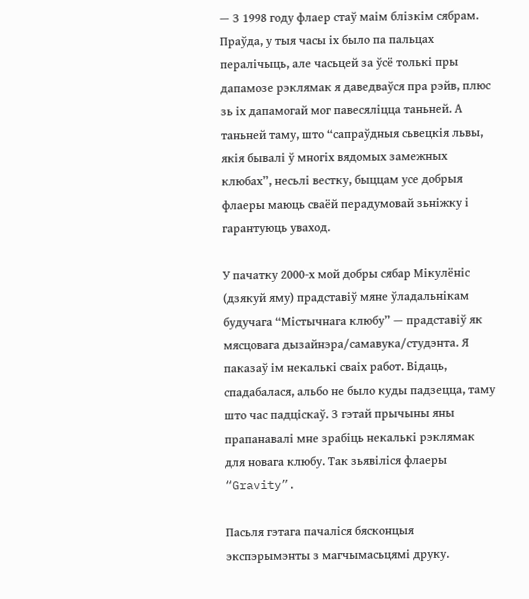— З 1998 году флаер стаў маім блізкім сябрам. Праўда, у тыя часы іх было па пальцах пералічыць, але часьцей за ўсё толькі пры дапамозе рэклямак я даведваўся пра рэйв, плюс зь іх дапамогай мог павесяліцца таньней. А таньней таму, што “сапраўдныя сьвецкія львы, якія бывалі ў многіх вядомых замежных клюбах”, несьлі вестку, быццам усе добрыя флаеры маюць сваёй перадумовай зьніжку і гарантуюць уваход.

У пачатку 2000-х мой добры сябар Мікулёніс (дзякуй яму) прадставіў мяне ўладальнікам будучага “Містычнага клюбу” — прадставіў як мясцовага дызайнэра/самавука/студэнта. Я паказаў ім некалькі сваіх работ. Відаць, спадабалася, альбо не было куды падзецца, таму што час падціскаў. З гэтай прычыны яны прапанавалі мне зрабіць некалькі рэклямак для новага клюбу. Так зьявіліся флаеры “Gravity”.

Пасьля гэтага пачаліся бясконцыя экспэрымэнты з магчымасьцямі друку.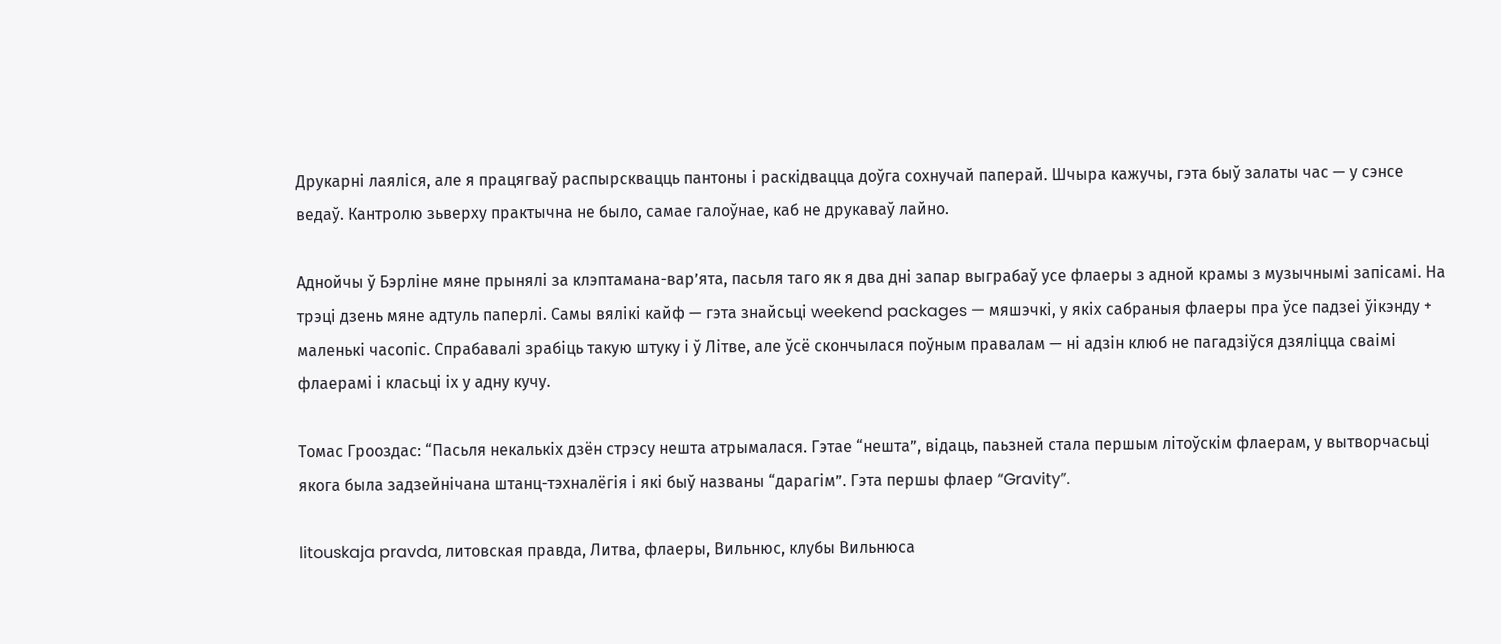Друкарні лаяліся, але я працягваў распырсквацць пантоны і раскідвацца доўга сохнучай паперай. Шчыра кажучы, гэта быў залаты час — у сэнсе ведаў. Кантролю зьверху практычна не было, самае галоўнае, каб не друкаваў лайно.

Аднойчы ў Бэрліне мяне прынялі за клэптамана-вар’ята, пасьля таго як я два дні запар выграбаў усе флаеры з адной крамы з музычнымі запісамі. На трэці дзень мяне адтуль паперлі. Самы вялікі кайф — гэта знайсьці weekend packages — мяшэчкі, у якіх сабраныя флаеры пра ўсе падзеі ўікэнду + маленькі часопіс. Спрабавалі зрабіць такую штуку і ў Літве, але ўсё скончылася поўным правалам — ні адзін клюб не пагадзіўся дзяліцца сваімі флаерамі і класьці іх у адну кучу.

Томас Грооздас: “Пасьля некалькіх дзён стрэсу нешта атрымалася. Гэтае “нешта”, відаць, паьзней стала першым літоўскім флаерам, у вытворчасьці якога была задзейнічана штанц-тэхналёгія і які быў названы “дарагім”. Гэта першы флаер “Gravity”.

litouskaja pravda, литовская правда, Литва, флаеры, Вильнюс, клубы Вильнюса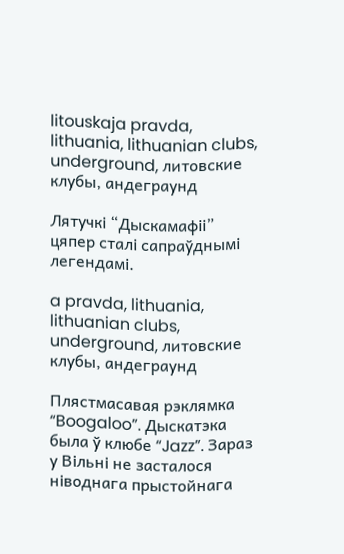litouskaja pravda, lithuania, lithuanian clubs, underground, литовские клубы, андеграунд

Лятучкі “Дыскамафіі” цяпер сталі сапраўднымі легендамі.

a pravda, lithuania, lithuanian clubs, underground, литовские клубы, андеграунд

Плястмасавая рэклямка “Boogaloo”. Дыскатэка была ў клюбе “Jazz”. Зараз у Вільні не засталося ніводнага прыстойнага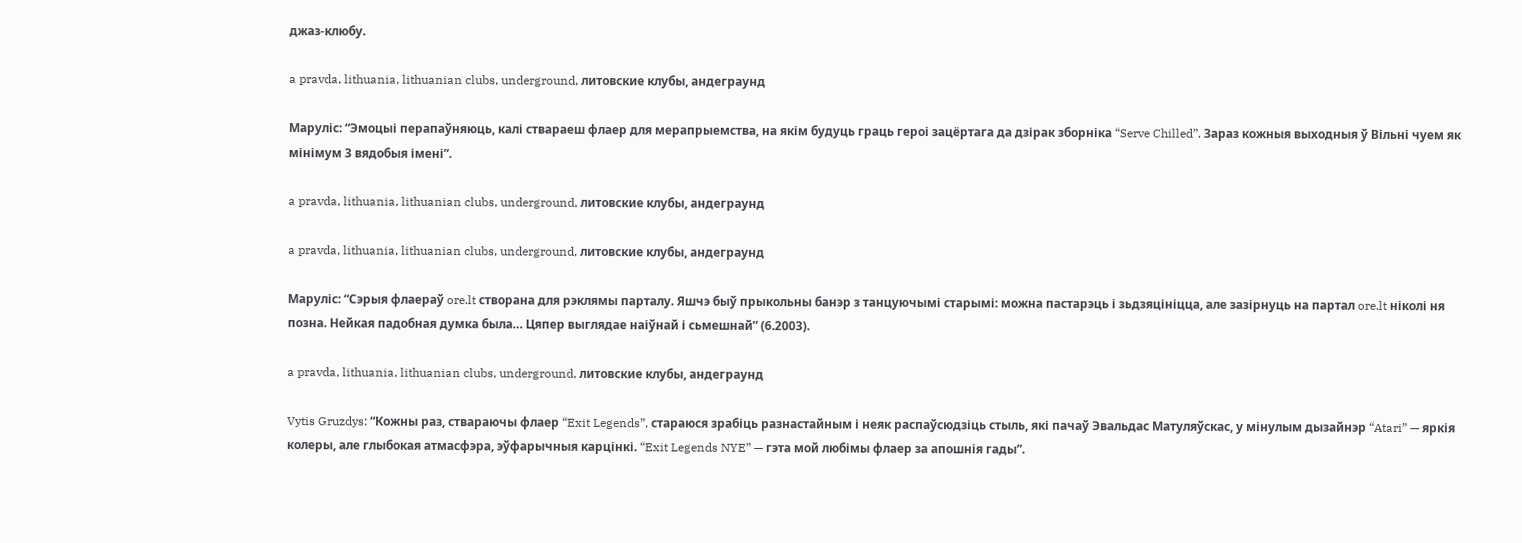джаз-клюбу.

a pravda, lithuania, lithuanian clubs, underground, литовские клубы, андеграунд

Маруліс: “Эмоцыі перапаўняюць, калі ствараеш флаер для мерапрыемства, на якім будуць граць героі зацёртага да дзірак зборніка “Serve Chilled”. Зараз кожныя выходныя ў Вільні чуем як мінімум 3 вядобыя імені”.

a pravda, lithuania, lithuanian clubs, underground, литовские клубы, андеграунд

a pravda, lithuania, lithuanian clubs, underground, литовские клубы, андеграунд

Маруліс: “Сэрыя флаераў ore.lt створана для рэклямы парталу. Яшчэ быў прыкольны банэр з танцуючымі старымі: можна пастарэць і зьдзяцініцца, але зазірнуць на партал ore.lt ніколі ня позна. Нейкая падобная думка была… Цяпер выглядае наіўнай і сьмешнай” (6.2003).

a pravda, lithuania, lithuanian clubs, underground, литовские клубы, андеграунд

Vytis Gruzdys: “Кожны раз, ствараючы флаер “Exit Legends”, стараюся зрабіць разнастайным і неяк распаўсюдзіць стыль, які пачаў Эвальдас Матуляўскас, у мінулым дызайнэр “Atari” — яркія колеры, але глыбокая атмасфэра, эўфарычныя карцінкі. “Exit Legends NYE” — гэта мой любімы флаер за апошнія гады”.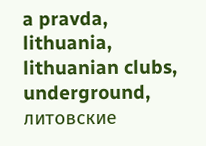a pravda, lithuania, lithuanian clubs, underground, литовские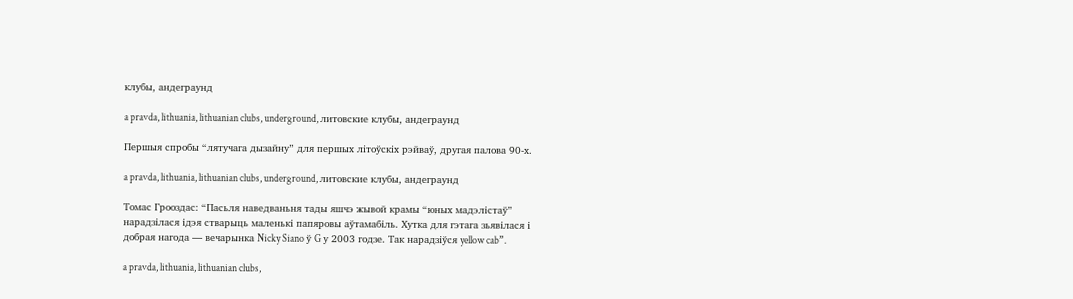клубы, андеграунд

a pravda, lithuania, lithuanian clubs, underground, литовские клубы, андеграунд

Першыя спробы “лятучага дызайну” для першых літоўскіх рэйваў, другая палова 90-х.

a pravda, lithuania, lithuanian clubs, underground, литовские клубы, андеграунд

Томас Грооздас: “Пасьля наведваньня тады яшчэ жывой крамы “юных мадэлістаў” нарадзілася ідэя стварыць маленькі папяровы аўтамабіль. Хутка для гэтага зьявілася і добрая нагода — вечарынка Nicky Siano ў G у 2003 годзе. Так нарадзіўся yellow cab”.

a pravda, lithuania, lithuanian clubs,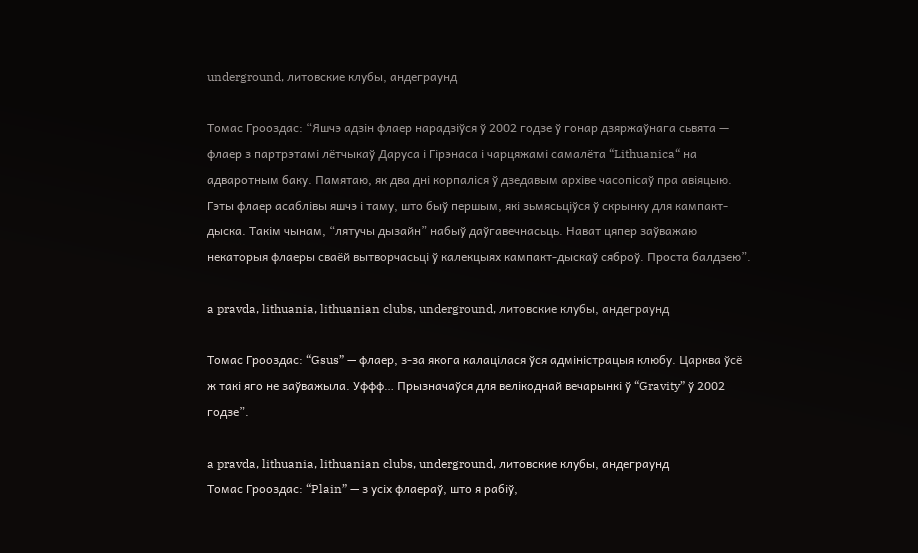underground, литовские клубы, андеграунд

Томас Грооздас: “Яшчэ адзін флаер нарадзіўся ў 2002 годзе ў гонар дзяржаўнага сьвята — флаер з партрэтамі лётчыкаў Даруса і Гірэнаса і чарцяжамі самалёта “Lithuanica“ на адваротным баку. Памятаю, як два дні корпаліся ў дзедавым архіве часопісаў пра авіяцыю. Гэты флаер асаблівы яшчэ і таму, што быў першым, які зьмясьціўся ў скрынку для кампакт-дыска. Такім чынам, “лятучы дызайн” набыў даўгавечнасьць. Нават цяпер заўважаю некаторыя флаеры сваёй вытворчасьці ў калекцыях кампакт-дыскаў сяброў. Проста балдзею”.

a pravda, lithuania, lithuanian clubs, underground, литовские клубы, андеграунд

Томас Грооздас: “Gsus” — флаер, з-за якога калацілася ўся адміністрацыя клюбу. Царква ўсё ж такі яго не заўважыла. Уффф… Прызначаўся для велікоднай вечарынкі ў “Gravity” ў 2002 годзе”.

a pravda, lithuania, lithuanian clubs, underground, литовские клубы, андеграунд
Томас Грооздас: “Plain” — з усіх флаераў, што я рабіў,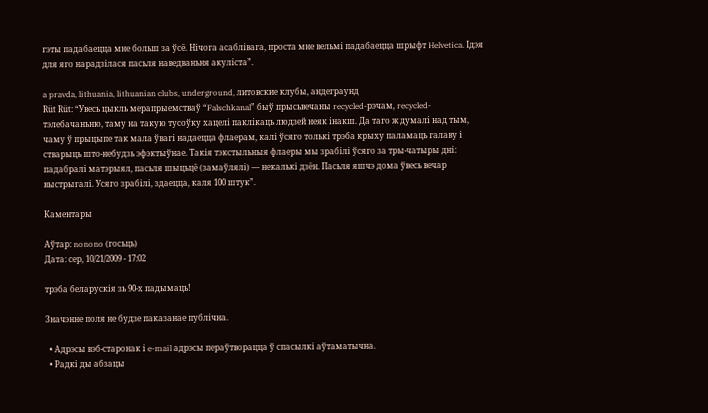гэты падабаецца мне больш за ўсё. Нічога асаблівага, проста мне вельмі падабаецца шрыфт Helvetica. Ідэя для яго нарадзілася пасьля наведваньня акуліста”.

a pravda, lithuania, lithuanian clubs, underground, литовские клубы, андеграунд
Rüt Rüt: “Увесь цыкль мерапрыемстваў “Falschkanal” быў прысьвечаны recycled-рэчам, recycled-тэлебачаньню, таму на такую тусоўку хацелі паклікаць людзей неяк інакш. Да таго ж думалі над тым, чаму ў прыцыпе так мала ўвагі надаецца флаерам, калі ўсяго толькі трэба крыху паламаць галаву і стварыць што-небудзь эфэктыўнае. Такія тэкстыльныя флаеры мы зрабілі ўсяго за тры-чатыры дні: падабралі матэрыял, пасьля шыцьцё (замаўлялі) — некалькі дзён. Пасьля яшчэ дома ўвесь вечар выстрыгалі. Усяго зрабілі, здаецца, каля 100 штук”.

Каментары

Аўтар: nonono (госьць)
Дата: сер, 10/21/2009 - 17:02

трэба беларускія зь 90-х падымаць!

Значэнне поля не будзе паказанае публічна.

  • Адрэсы вэб-старонак і e-mail адрэсы пераўтворацца ў спасылкі аўтаматычна.
  • Радкі ды абзацы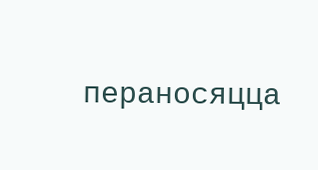пераносяцца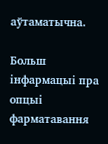аўтаматычна.

Больш інфармацыі пра опцыі фарматавання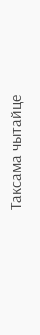Таксама чытайце